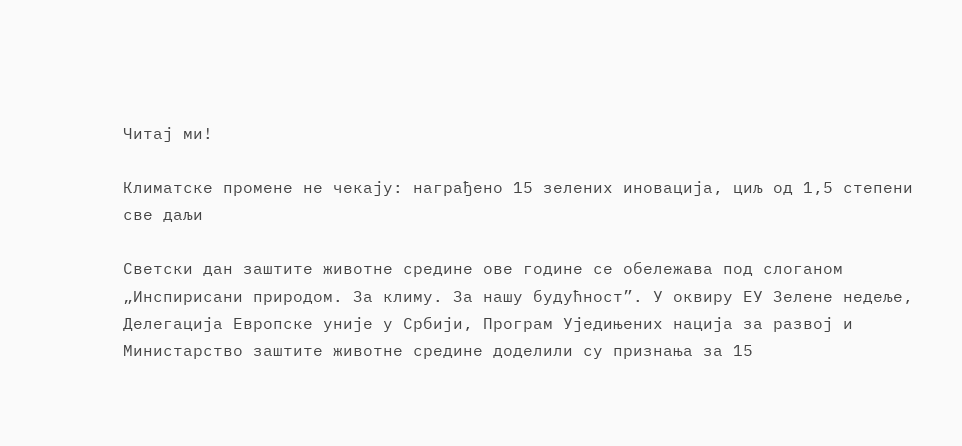Читај ми!

Климатске промене не чекају: награђено 15 зелених иновација, циљ од 1,5 степени све даљи

Светски дан заштите животне средине ове године се обележава под слоганом „Инспирисани природом. За климу. За нашу будућност”. У оквиру ЕУ Зелене недеље, Делегација Европске уније у Србији, Програм Уједињених нација за развој и Министарство заштите животне средине доделили су признања за 15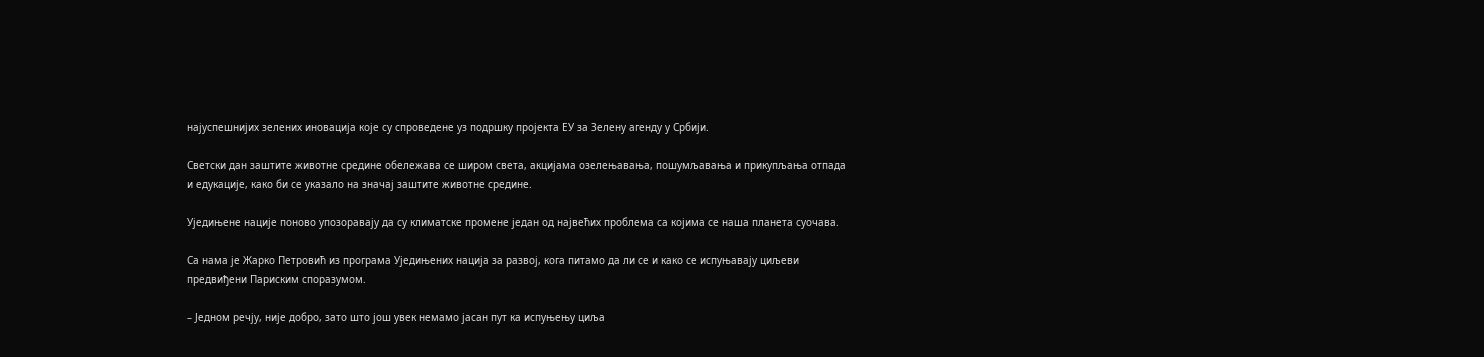најуспешнијих зелених иновација које су спроведене уз подршку пројекта ЕУ за Зелену агенду у Србији.

Светски дан заштите животне средине обележава се широм света, акцијама озелењавања, пошумљавања и прикупљања отпада и едукације, како би се указало на значај заштите животне средине.

Уједињене нације поново упозоравају да су климатске промене један од највећих проблема са којима се наша планета суочава.

Са нама је Жарко Петровић из програма Уједињених нација за развој, кога питамо да ли се и како се испуњавају циљеви предвиђени Париским споразумом.

– Једном речју, није добро, зато што још увек немамо јасан пут ка испуњењу циља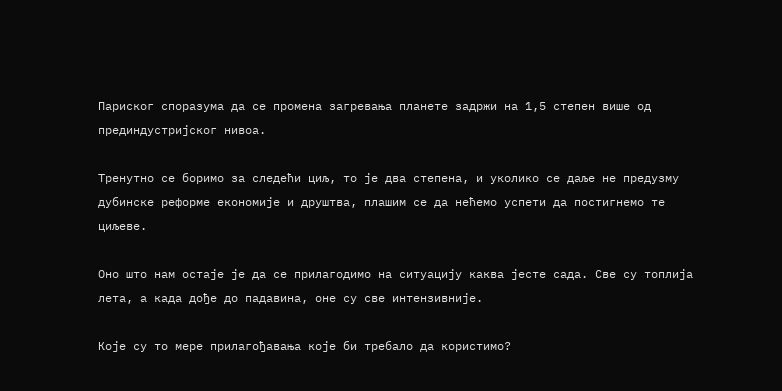Париског споразума да се промена загревања планете задржи на 1,5 степен више од прединдустријског нивоа.

Тренутно се боримо за следећи циљ, то је два степена, и уколико се даље не предузму дубинске реформе економије и друштва, плашим се да нећемо успети да постигнемо те циљеве.

Оно што нам остаје је да се прилагодимо на ситуацију каква јесте сада. Све су топлија лета, а када дође до падавина, оне су све интензивније.

Које су то мере прилагођавања које би требало да користимо?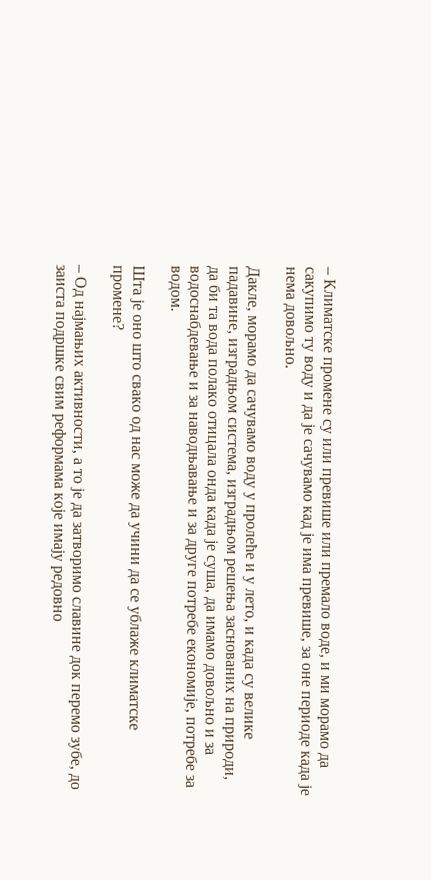– Климатске промене су или превише или премало воде, и ми морамо да сакупимо ту воду и да је сачувамо кад је има превише, за оне периоде када је нема довољно.

Дакле, морамо да сачувамо воду у пролеће и у лето, и када су велике падавине, изградњом система, изградњом решења заснованих на природи, да би та вода полако отицала онда када је суша, да имамо довољно и за водоснабдевање и за наводњавање и за друге потребе економије, потребе за водом.

Шта је оно што свако од нас може да учини да се ублаже климатске промене?

– Од најмањих активности, а то је да затворимо славине док перемо зубе, до заиста подршке свим реформама које имају редовно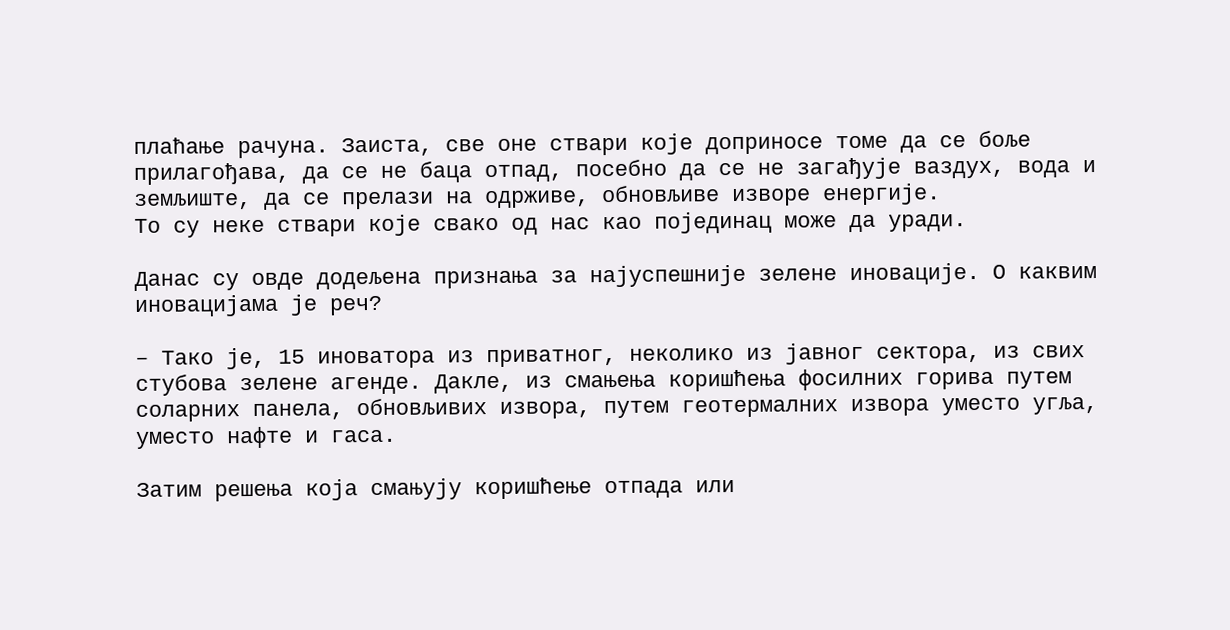плаћање рачуна. Заиста, све оне ствари које доприносе томе да се боље прилагођава, да се не баца отпад, посебно да се не загађује ваздух, вода и земљиште, да се прелази на одрживе, обновљиве изворе енергије.
То су неке ствари које свако од нас као појединац може да уради.

Данас су овде додељена признања за најуспешније зелене иновације. О каквим иновацијама је реч?

– Тако је, 15 иноватора из приватног, неколико из јавног сектора, из свих стубова зелене агенде. Дакле, из смањења коришћења фосилних горива путем соларних панела, обновљивих извора, путем геотермалних извора уместо угља, уместо нафте и гаса.

Затим решења која смањују коришћење отпада или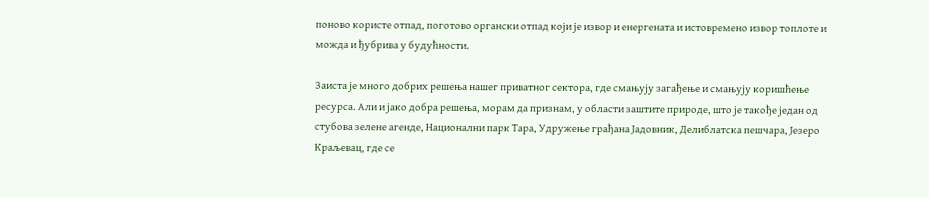поново користе отпад, поготово органски отпад који је извор и енергената и истовремено извор топлоте и можда и ђубрива у будућности.

Заиста је много добрих решења нашег приватног сектора, где смањују загађење и смањују коришћење ресурса. Али и јако добра решења, морам да признам, у области заштите природе, што је такође један од стубова зелене агенде, Национални парк Тара, Удружење грађана Јадовник, Делиблатска пешчара, Језеро Краљевац, где се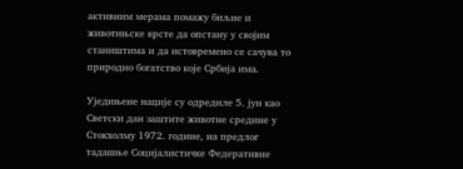активним мерама помажу биљне и животињске врсте да опстану у својим стаништима и да истовремено се сачува то природно богатство које Србија има.

Уједињене нације су одредиле 5. јун као Светски дан заштите животне средине у Стокхолму 1972. године, на предлог тадашње Социјалистичке Федеративне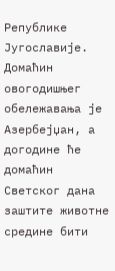Републике Југославије. Домаћин овогодишњег обележавања је Азербејџан, а догодине ће домаћин Светског дана заштите животне средине бити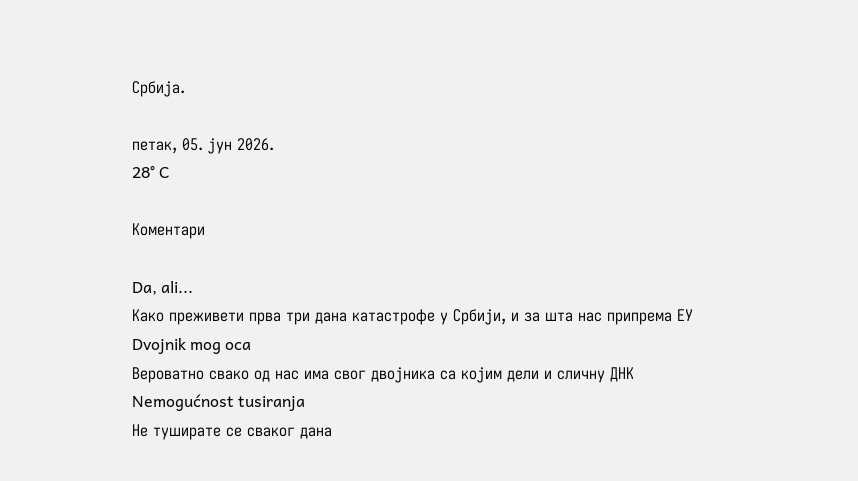Србија.

петак, 05. јун 2026.
28° C

Коментари

Da, ali...
Како преживети прва три дана катастрофе у Србији, и за шта нас припрема ЕУ
Dvojnik mog oca
Вероватно свако од нас има свог двојника са којим дели и сличну ДНК
Nemogućnost tusiranja
Не туширате се сваког дана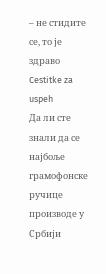– не стидите се, то је здраво
Cestitke za uspeh
Да ли сте знали да се најбоље грамофонске ручице производе у Србији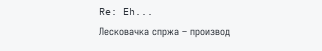Re: Eh...
Лесковачка спржа – производ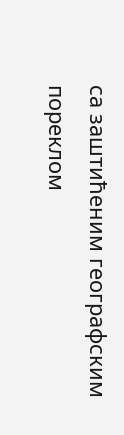са заштићеним географским пореклом